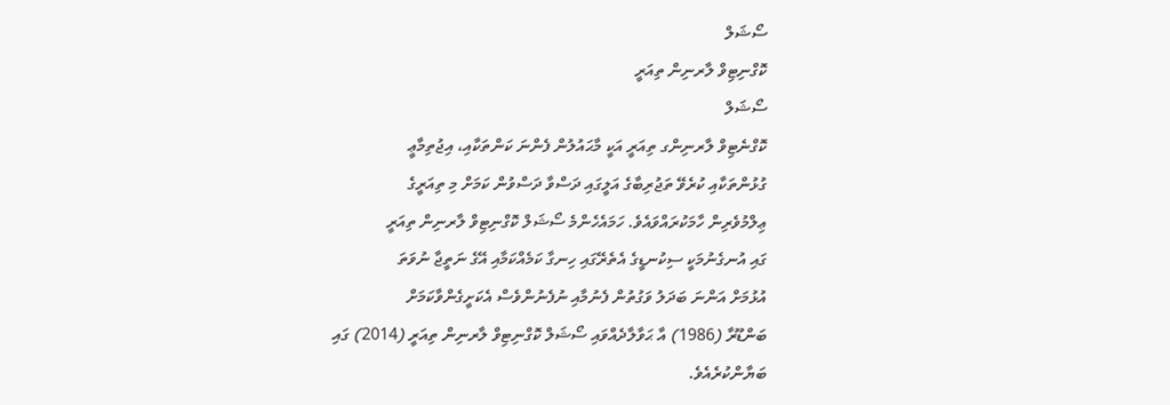ސޯޝަލް
ކޮގްނިޓިވް ލާރނިން ތިއަރީ
ސޯޝަލް
ކޮގްނެޓިވް ލާރނިންގ ތިއަރީ އަކީ މާޙައުލުން ފެންނަ ކަންތަކާއި، އިޖުތިމާޢީ
ގުޅުންތަކާއި ކުރެވޭ ތަޖުރިބާގެ އަލީގައި ދަސްވާ ދަސްވުން ކަމަށް މި ތިއަރީގެ
ޢިލްމުވެރިން ހާމަކުރައްވައެވެ. ހަމައެހެންމެ ސޯޝަލް ކޮގްނިޓިވް ލާރނިން ތިއަރީ
ގައި އުނގެނުމަކީ ސިކުނޑީގެ އެތެރޭގައި ހިނގާ ކަމެއްކަމާއި އޭގެ ނަތީޖާ ނުވަތަ
އުޅުމަށް އަންނަ ބަދަލު ވަގުތުން ފެނުމާއި ނުފެނުންވެސް އެކަށީގެންވާކަމަށް
ބަންޑޫރާ (1986) އާ ޙަވާލާދެއްވައި ސޯޝަލް ކޮގްނިޓިވް ލާރނިން ތިއަރީ (2014) ގައި
ބަޔާންކުރެއެވެ.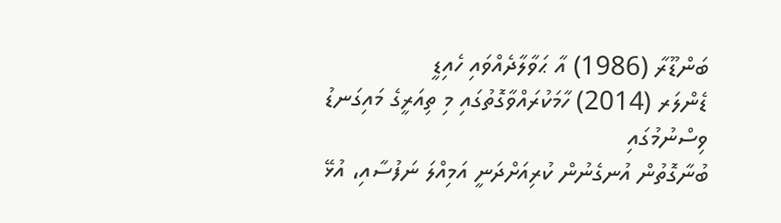ބަންޑޫރާ (1986) އާ ޙަވާލާދެއްވައި ހެއިޑީ
ޑެންލަރ (2014) ހާމަކުރައްވާގޮތުގައި މި ތިއަރީގެ މައިގަނޑު ވިސްނުމުގައި
ބުނާގޮތުން އުނގެނުން ކުރިއަށްދަނީ އަމިއްލަ ނަފުސާއި، އުޅޭ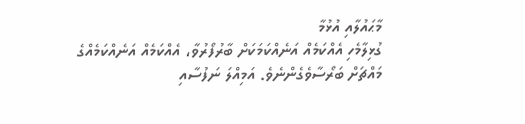މާޙައުލާއި އުޅުމާ
ގުޅިލާމެހި އެއްކަމެއް އަނެއްކަމަކަށް ބާރުފޯރުވާ، އެއްކަމެއް އަނެއްކަމެއްގެ
މައްޗަށް ބަރޯސާވެގެންނެވެ. އަމިއްލަ ނަފުސާއި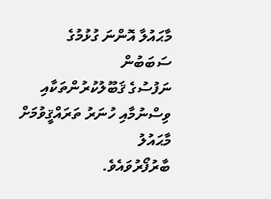މާޙައުލާ އޮންނަ ގުޅުމުގެ ސަބަބުން
ނަފުސުގެ ޤަބޫލުކުރުންތަކާއި ވިސްނުމާއި ހުނަރު ތަރައްޤީވުމަށް މާޙައުލު
ބާރުފޯރުވައެވެ.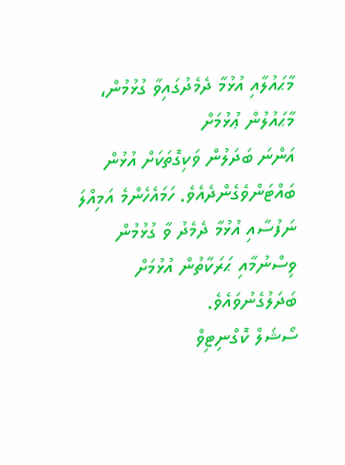މާޙައުލާއި އުޅުމާ ދެމެދުގައިވާ ގުޅުމުން، މާޙައުލުން ޢުޅުމަށް
އަންނަ ބަދަލުން ވަކިގޮތަކަށް އުޅުން ބައްޓަންވެގެންދެއެވެ. ހަމައެހެންމެ އަމިއްލަ
ނަފުސާއި އުޅުމާ ދެމެދު ވާ ގުޅުމުން ވިސްނުމާއި ޙަރަކާތުން އުޅުމަށް
ބަދަލުގެނުވައެވެ.
ސޯޝަލް ކޮގްނިޓިވް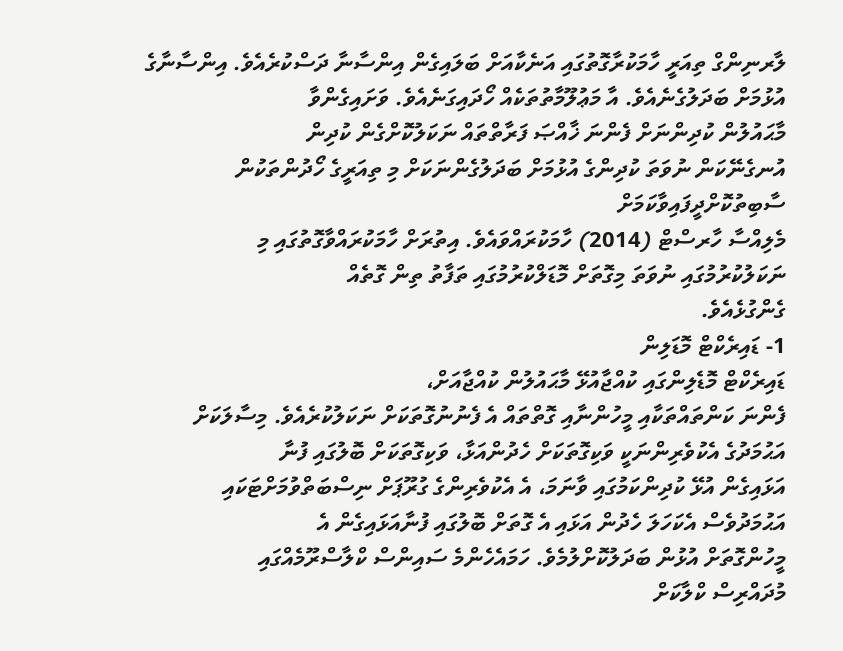ލާރނިންގް ތިއަރީ ހާމަކުރާގޮތުގައި އަނެކާއަށް ބަލައިގެން އިންސާނާ ދަސްކުރެއެވެ. އިންސާނާގެ
އުޅުމަށް ބަދަލުގެނެއެވެ. އާ މަޢުލޫމާތުތަކެއް ހޯދައިގަނެއެވެ. ވަށައިގެންވާ
މާޙައުލުން ކުދިންނަށް ފެންނަ ޚާއްޞަ ފަރާތްތައް ނަކަލުކޮށްގެން ކުދިން
އުނގެނޭކަން ނުވަތަ ކުދިންގެ އުޅުމަށް ބަދަލުގެންނަކަށް މި ތިއަރީގެ ހޯދުންތަކުން ސާބިތުކޮށްދީފައިވާކަމަށް
މެލިއްސާ ހާރސްޓް (2014) ހާމަކުރައްވައެވެ. އިތުރަށް ހާމަކުރައްވާގޮތުގައި މި
ނަކަލުކުރުމުގައި ނުވަތަ މިގޮތަށް މޮޑަލްކުރުމުގައި ތަފާތު ތިން ގޮތެއް
ގެންގުޅެއެވެ.
1- ޑައިރެކްޓް މޮޑަލިން
ޑައިރެކްޓް މޮޑެލިންގައި ކުއްޖާއުޅޭ މާޙައުލުން ކުއްޖާއަށް،
ފެންނަ ކަންތައްތަކާއި މީހުންނާއި ގޮތްތައް އެ ފެނުނުގޮތަކަށް ނަކަލުކުރެއެވެ. މިސާލަކަށް
އަޙުމަދުގެ އެކުވެރިންނަކީ ވަކިގޮތަކަށް ހެދުންއަޅާ، ވަކިގޮތަކަށް ބޮލުގައި ފުނާ
އަޅައިގެން އުޅޭ ކުދިންކަމުގައި ވާނަމަ، އެ އެކުވެރިންގެ ގުރޫޕަށް ނިސްބަތްވުމަށްޓަކައި
އަޙުމަދުވެސް އެކަހަލަ ހެދުން އަޅައި އެ ގޮތަށް ބޮލުގައި ފުނާއަޅައިގެން އެ
މީހުންގޮތަށް އުޅުން ބަދަލުކޮށްލުމެވެ. ހަމައެހެންމެ ސައިންސް ކްލާސްރޫމެއްގައި
މުދައްރިސް ކްލާކަށް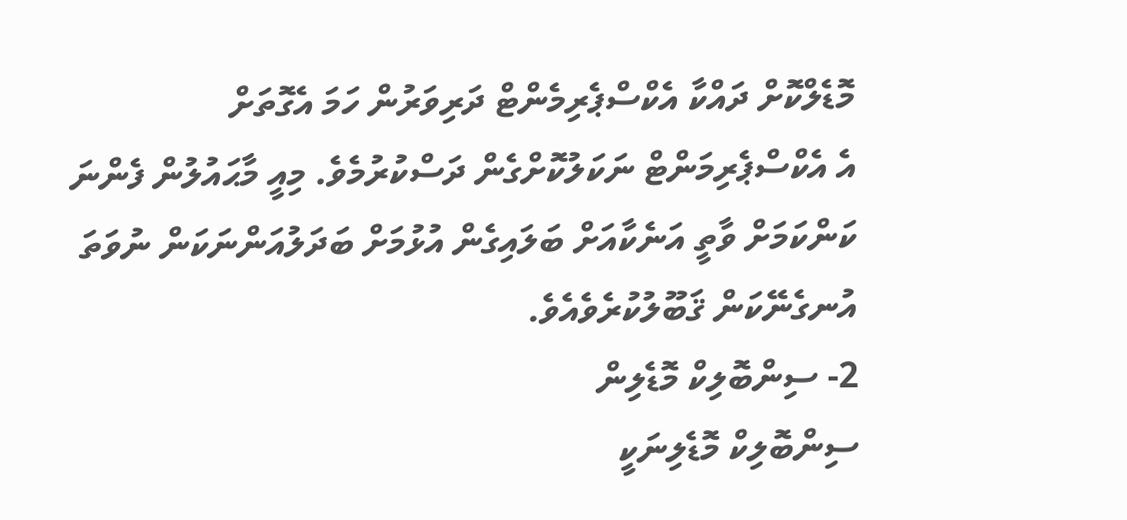މޮޑެލްކޮށް ދައްކާ އެކްސްޕެރިމެންޓް ދަރިވަރުން ހަމަ އެގޮތަށް
އެ އެކްސްޕެރިމަންޓް ނަކަލުކޮށްގެން ދަސްކުރުމެވެ. މިއީ މާޙައުލުން ފެންނަ
ކަންކަމަށް ވާތީ އަނެކާއަށް ބަލައިގެން އުޅުމަށް ބަދަލުއަންނަކަން ނުވަތަ
އުނގެނޭކަން ޤަބޫލުކުރެވެއެވެ.
2- ސިންބޮލިކް މޮޑެލިން
ސިންބޮލިކް މޮޑެލިނަކީ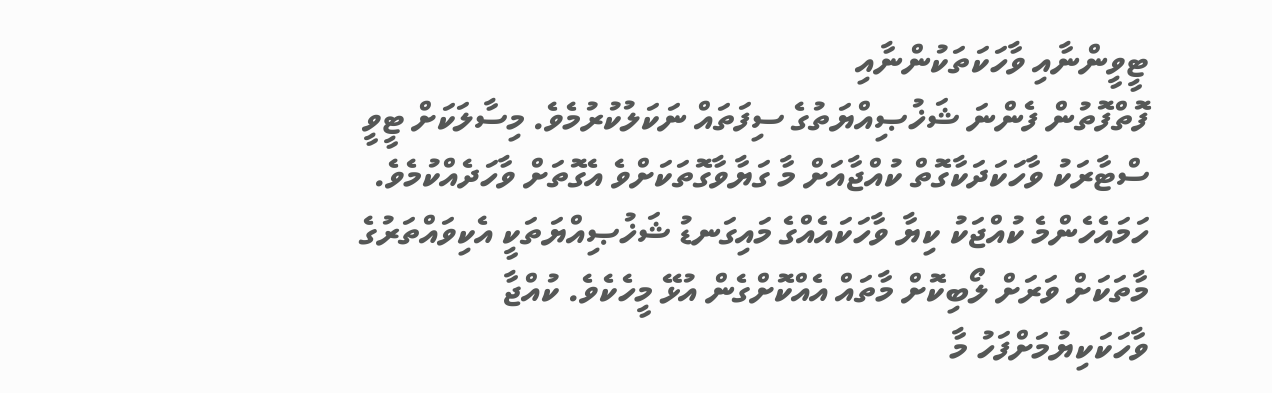ޓީވީންނާއި ވާހަކަތަކުންނާއި
ފޮތްފޮތުން ފެންނަ ޝަޚުޞިއްޔަތުގެ ސިފަތައް ނަކަލުކުރުމެވެ. މިސާލަކަށް ޓީވީ
ސްޓާރަކު ވާހަކަދަކާގޮތް ކުއްޖާއަށް މާ ގަޔާވާގޮތަކަށްވެ އެގޮތަށް ވާހަދެއްކުމެވެ.
ހަމައެހެންމެ ކުއްޖަކު ކިޔާ ވާހަކައެއްގެ މައިގަނޑު ޝަޚުޞިއްޔަތަކީ އެކިވައްތަރުގެ
މާތަކަށް ވަރަށް ލޯބިކޮށް މާތައް އެއްކޮށްގެން އުޅޭ މީހެކެވެ. ކުއްޖާ
ވާހަކަކިޔުމަށްފަހު މާ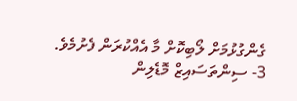ގެންގުޅުމަށް ލޯބިކޮށް މާ އެއްކުރަން ފެށުމެވެ.
3- ސިންތަސައިޒް މޮޑެލިން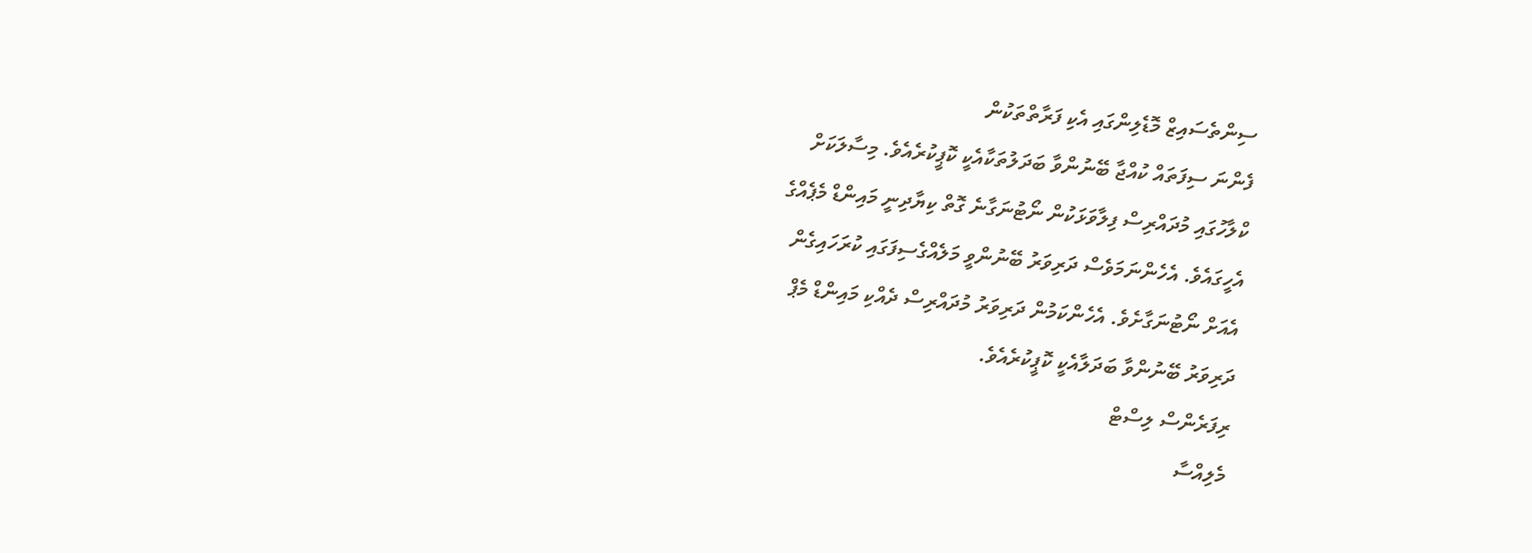ސިންތެސައިޒް މޮޑެލިންގައި އެކި ފަރާތްތަކުން
ފެންނަ ސިފަތައް ކުއްޖާ ބޭނުންވާ ބަދަލުތަކާއެކީ ކޮޕީކުރެއެވެ. މިސާލަކަށް
ކްލާހުގައި މުދައްރިސް ފިލާވަޅަކުން ނޯޓުނަގާނެ ގޮތް ކިޔާދިނީ މައިންޑް މެޕެއްގެ
އެހީގައެވެ. އެހެންނަމަވެސް ދަރިވަރު ބޭނުންވީ މަލެއްގެސިފަގައި ކުރަހައިގެން
އެއަށް ނޯޓުނަގާށެވެ. އެހެންކަމުން ދަރިވަރު މުދައްރިސް ދެއްކި މައިންޑް މެޕް
ދަރިވަރު ބޭނުންވާ ބަދަލާއެކީ ކޮޕީކުރެއެވެ.
ރިފަރެންސް ލިސްޓް
މެލިއްސާ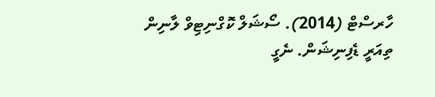ހާރސްޓް (2014). ސޯޝަލް ކޮގްނިޓިވް ލާނިން ތިއަރީ ޑެފިނިޝަން. ނެގީ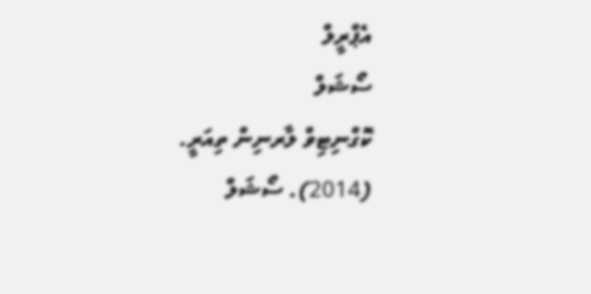އެޕްރީލް
ސޯޝަލް
ކޮގްނިޓިވް ލާރނިން ތިއަރީ. (2014). ސޯޝަލް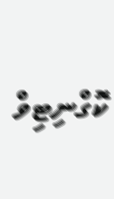ކޮގްނިޓިވް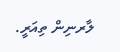ލާރނިން ތިއަރީ.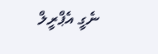ނެގީ އެޕްރީލް